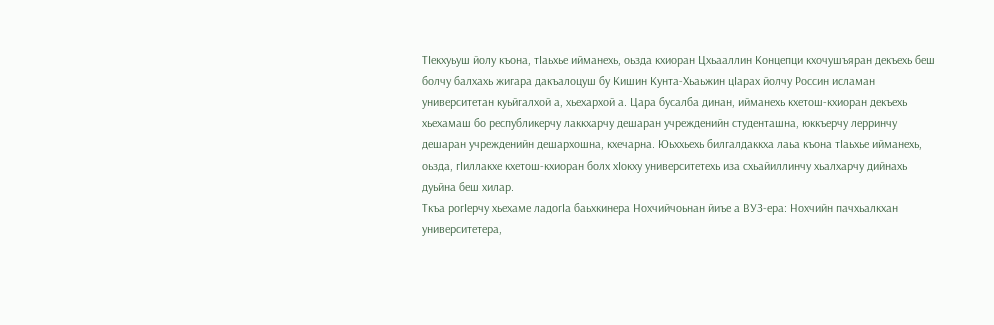ТIекхуьуш йолу къона, тIаьхье ийманехь, оьзда кхиоран Цхьааллин Концепци кхочушъяран декъехь беш болчу балхахь жигара дакъалоцуш бу Кишин Кунта-Хьаьжин цIарах йолчу Россин исламан университетан куьйгалхой а, хьехархой а. Цара бусалба динан, ийманехь кхетош-кхиоран декъехь хьехамаш бо республикерчу лаккхарчу дешаран учрежденийн студенташна, юккъерчу лерринчу дешаран учрежденийн дешархошна, кхечарна. Юьххьехь билгалдаккха лаьа къона тIаьхье ийманехь, оьзда, гIиллакхе кхетош-кхиоран болх хIокху университетехь иза схьайиллинчу хьалхарчу дийнахь дуьйна беш хилар.
Ткъа рогIерчу хьехаме ладогIа баьхкинера Нохчийчоьнан йиъе а ВУЗ-ера: Нохчийн пачхьалкхан университетера,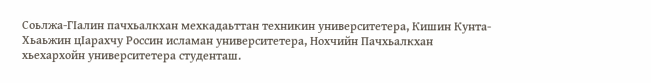Соьлжа-ГIалин пачхьалкхан мехкадаьттан техникин университетера, Кишин Кунта-Хьаьжин цIарахчу Россин исламан университетера, Нохчийн Пачхьалкхан хьехархойн университетера студенташ.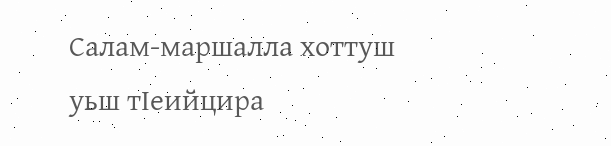Салам-маршалла хоттуш уьш тIеийцира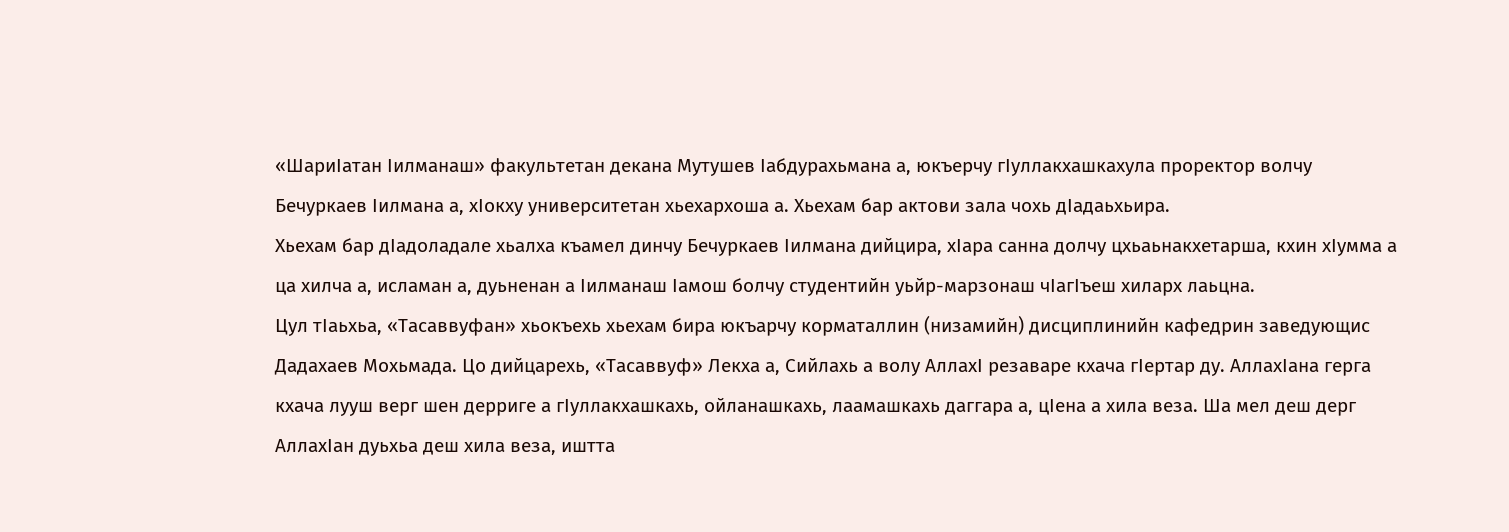«ШариIатан Iилманаш» факультетан декана Мутушев Iабдурахьмана а, юкъерчу гIуллакхашкахула проректор волчу Бечуркаев Iилмана а, хIокху университетан хьехархоша а. Хьехам бар актови зала чохь дIадаьхьира.
Хьехам бар дIадоладале хьалха къамел динчу Бечуркаев Iилмана дийцира, хIара санна долчу цхьаьнакхетарша, кхин хIумма а ца хилча а, исламан а, дуьненан а Iилманаш Iамош болчу студентийн уьйр-марзонаш чIагIъеш хиларх лаьцна.
Цул тIаьхьа, «Тасаввуфан» хьокъехь хьехам бира юкъарчу корматаллин (низамийн) дисциплинийн кафедрин заведующис Дадахаев Мохьмада. Цо дийцарехь, «Тасаввуф» Лекха а, Сийлахь а волу АллахI резаваре кхача гIертар ду. АллахIана герга кхача лууш верг шен дерриге а гIуллакхашкахь, ойланашкахь, лаамашкахь даггара а, цIена а хила веза. Ша мел деш дерг АллахIан дуьхьа деш хила веза, иштта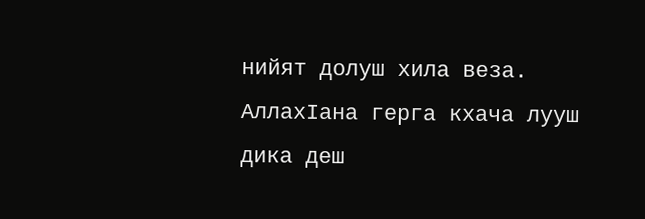нийят долуш хила веза. АллахIана герга кхача лууш дика деш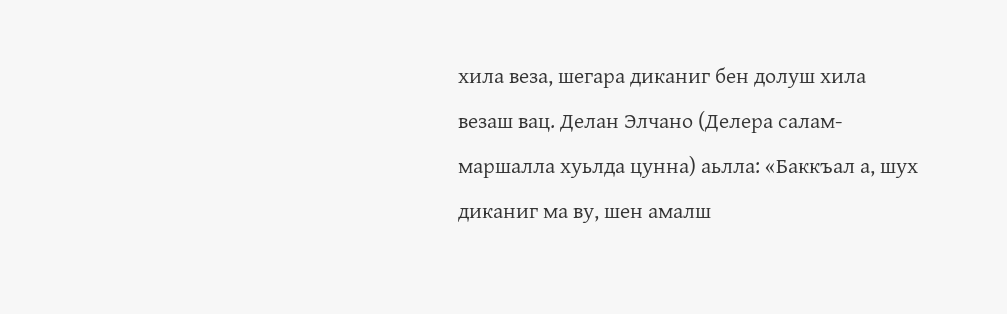хила веза, шегара диканиг бен долуш хила везаш вац. Делан Элчано (Делера салам-маршалла хуьлда цунна) аьлла: «Баккъал а, шух диканиг ма ву, шен амалш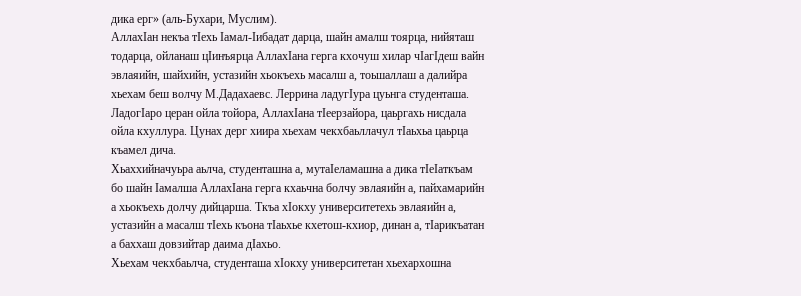дика ерг» (аль-Бухари, Муслим).
АллахIан некъа тIехь Iамал-Iибадат дарца, шайн амалш тоярца, нийяташ тодарца, ойланаш цIинъярца АллахIана герга кхочуш хилар чIагIдеш вайн эвлаяийн, шайхийн, устазийн хьокъехь масалш а, тоьшаллаш а далийра хьехам беш волчу М.Дадахаевс. Леррина ладугIура цуьнга студенташа. ЛадогIаро церан ойла тойора, АллахIана тIеерзайора, цаьргахь нисдала ойла кхуллура. Цунах дерг хиира хьехам чекхбаьллачул тIаьхьа цаьрца къамел дича.
Хьаххийначуьра аьлча, студенташна а, мутаIеламашна а дика тIеIаткъам бо шайн Iамалша АллахIана герга кхаьчна болчу эвлаяийн а, пайхамарийн а хьокъехь долчу дийцарша. Ткъа хIокху университетехь эвлаяийн а, устазийн а масалш тIехь къона тIаьхье кхетош-кхиор, динан а, тIарикъатан а баххаш довзийтар даима дIахьо.
Хьехам чекхбаьлча, студенташа хIокху университетан хьехархошна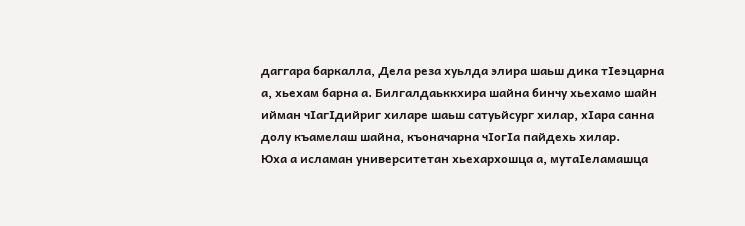даггара баркалла, Дела реза хуьлда элира шаьш дика тIеэцарна а, хьехам барна а. Билгалдаьккхира шайна бинчу хьехамо шайн ийман чIагIдийриг хиларе шаьш сатуьйсург хилар, хIара санна долу къамелаш шайна, къоначарна чIогIа пайдехь хилар.
Юха а исламан университетан хьехархошца а, мутаIеламашца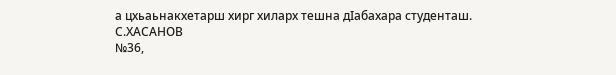а цхьаьнакхетарш хирг хиларх тешна дIабахара студенташ.
С.ХАСАНОВ
№36,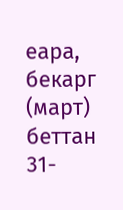еара, бекарг (март) беттан 31-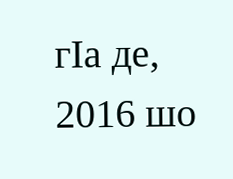гIа де, 2016 шо